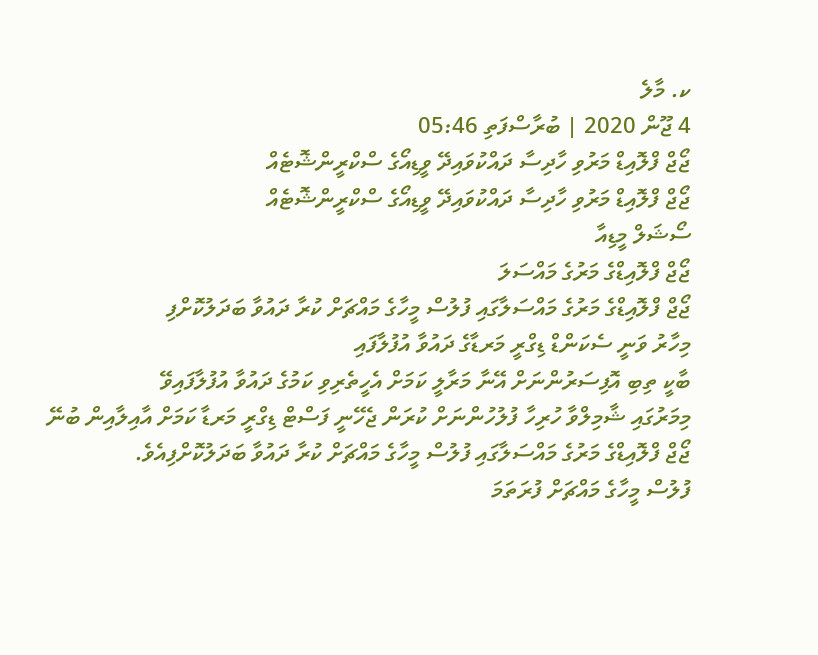ކ. މާލެ
4 ޖޫން 2020 | ބުރާސްފަތި 05:46
ޖޯޖް ފްލޮއިޑް މަރުވި ހާދިސާ ދައްކުވައިދޭ ވީޑިއޯގެ ސްކްރީންޝޮޓެއް
ޖޯޖް ފްލޮއިޑް މަރުވި ހާދިސާ ދައްކުވައިދޭ ވީޑިއޯގެ ސްކްރީންޝޮޓެއް
ސޯޝަލް މީޑިއާ
ޖޯޖް ފްލޮއިޑްގެ މަރުގެ މައްސަލަ
ޖޯޖް ފްލޮއިޑްގެ މަރުގެ މައްސަލާގައި ފުލުސް މީހާގެ މައްޗަށް ކުރާ ދައުވާ ބަދަލުކޮށްފި
މިހާރު ވަނީ ސެކަންޑް ޑިގްރީ މަރޑާގެ ދައުވާ އުފުލާފައި
ބާކީ ތިބި އޮފިސަރުންނަށް އޭނާ މަރާލީ ކަމަށް އެހީތެރިވި ކަމުގެ ދައުވާ އުފުލާފައިވޭ
މިމަރުގައި ޝާމިލްވާ ހުރިހާ ފުލުހުންނަށް ކުރަން ޖެހޭނީ ފަސްޓް ޑިގްރީ މަރޑާ ކަމަށް އާއިލާއިން ބުނޭ
ޖޯޖް ފްލޮއިޑްގެ މަރުގެ މައްސަލާގައި ފުލުސް މީހާގެ މައްޗަށް ކުރާ ދައުވާ ބަދަލުކޮށްފިއެވެ.
ފުލުސް މީހާގެ މައްޗަށް ފުރަތަމަ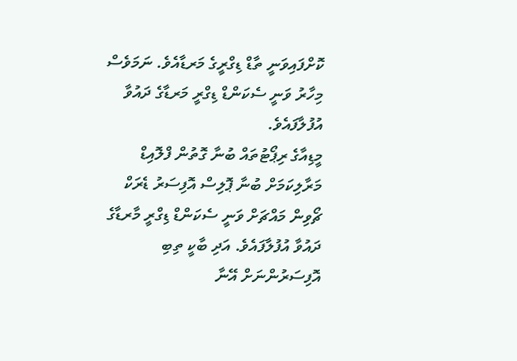ކޮށްފައިވަނީ ތާޑް ޑިގްރީގެ މަރޑާއެވެ. ނަމަވެސް މިހާރު ވަނީ ސެކަންޑް ޑިގްރީ މަރޑާގެ ދައުވާ އުފުލާފައެވެ.
މީޑިއާގެ ރިޕޯޓުތައް ބުނާ ގޮތުން ފްލޮއިޑް މަރާލިކަމަށް ބުނާ ޕޮލިސް އޮފިސަރު ޑެރަކް ޗޯވިން މައްޗަށް ވަނީ ސެކަންޑް ޑިގްރީ މާރޑާގެ ދައުވާ އުފުލާފައެވެ. އަދި ބާކީ ތިބި އޮފިސަރުންނަށް އޭނާ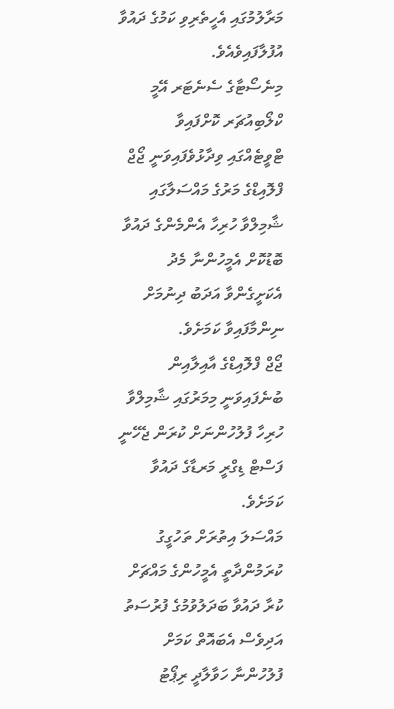މަރާލުމުގައި އެހީތެރިވި ކަމުގެ ދައުވާ އުފުލާފައިވެއެވެ.
މިނެސޯޓާގެ ސެނެޓަރ އޭމީ ކްލޯބިއުޗަރ ކޮށްފައިވާ ޓްވީޓެއްގައި ވިދާޅުވެފައިވަނީ ޖޯޖް ފްލޮއިޑްގެ މަރުގެ މައްސަލާގައި ޝާމިލްވާ ހުރިހާ އެންމެންގެ ދައުވާ ބޮޑުކޮށް އެމީހުންނާ މެދު އެކަށީގެންވާ އަދަބު ދިނުމަށް ނިންމާފައިވާ ކަމަށެވެ.
ޖޯޖް ފްލޮއިޑްގެ އާއިލާއިން ބުނެފައިވަނީ މިމަރުގައި ޝާމިލްވާ ހުރިހާ ފުލުހުންނަށް ކުރަން ޖެހޭނީ ފަސްޓް ޑިގްރީ މަރޑާގެ ދައުވާ ކަމަށެވެ.
މައްސަލަ އިތުރަށް ތަހުގީގު ކުރަމުންދާތީ އެމީހުންގެ މައްޗަށް ކުރާ ދައުވާ ބަދަލުވުމުގެ ފުރުސަތު އަދިވެސް އެބައޮތް ކަމަށް ފުލުހުންނާ ހަވާލާދީ ރިޕޯޓު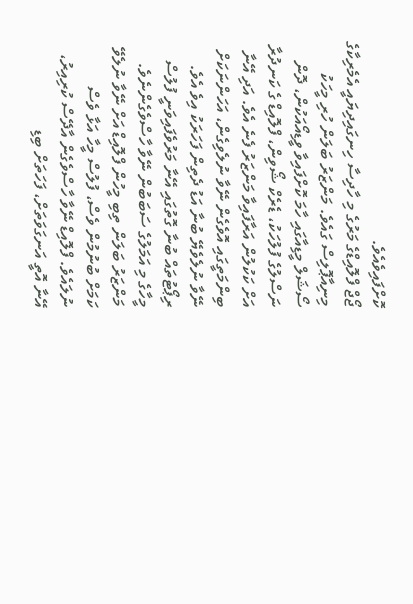ކޮށްފައިވެއެވެ.
ޖޯޖް ފްލޮއިޑްގެ މަރުގެ މި ހާދިސާ ހިނގައިދިޔައީ އެމެރިކާގެ މިނިއާޕޮލިސް ގައެވެ. މަންޒަރު ބަލަން ހުރި މީހަކު ސޯޝަލް މީޑިއާގައި ހާމަ ކޮށްފައިވާ ވީޑިއޯއަކުން، ދޮން ނަސްލުގެ ފުލުހަކު، ޑެރެކް ޝޯވިން، ފްލޮއިޑް ގެ ކަނދުރާ އަށް ކަކުލުން އަރާފައިވާ މަންޒަރު ފެނެ އެވެ. އަދި އޭނާ ބިންމަތީގައި އޮވެގެން ނޭވާ ނުލެވިގެން، އަހަންނަކަށް ނޭވާ ނުލެވެޔޭ ބުނާ އަޑު ދެތިން ފަހަރަކު އިވެ އެވެ. ރިޕޯޓުތައް ބުނާ ގޮތުގައި އޭނާ މަރުވެފައިވަނީ ފުލުސް މީހާގެ މި އަމަލުގެ ސަބަބުން ނޭވާ ހާސްވެގެންނެވެ.
މަންޒަރު ބަލަން ތިބި މީހުން ފްލޮއިޑް އަށް ނޭވާ ނުލެވޭ ކަމަށް ބުނުމުން ވެސް، ފުލުސް މީހާ އަޅާ ވެސް ނުލައެވެ. ފްލޮއިޑް ނޭވާ ހާސްވެގެން އާދޭސް ކުރިއިރު، އޭނާ އޮތީ އަނގަވަތަށް، ފަހަތަށް ބިޑި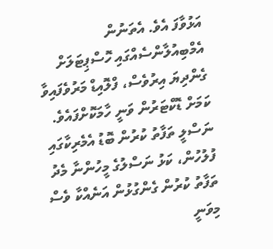އަޅުވާފަ އެވެ. އެތަނުން އެމްބިއުލާންސެއްގައި ހޮސްޕިޓަލަށް ގެންދިޔަ އިރުވެސް، ފްލޮއިޑް މަރުވެފައިވާ ކަމަށް ޑޮކްޓަރުން ވަނީ ހާމަކޮށްފައެވެ.
ނަސްލީ ތަފާތު ކުރުން ބޮޑު އެމެރިކާގައި ފުލުހުން، ކަޅު ނަސްލުގެ މީހުންނާ މެދު ތަފާތު ކުރުން ގެންގުޅުން އަނެއްކާ ވެސް މިވަނީ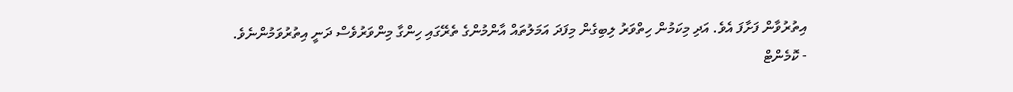އިތުރުވާން ފަށާފަ އެވެ. އަދި މިކަމުން ހިތްވަރު ލިބިގެން މިފަދަ އަމަލުތައް އާންމުންގެ ތެރޭގައި ހިންގާ މިންވަރުވެސް ދަނީ އިތުރުވަމުންނެވެ.
- ކޮމެންޓް